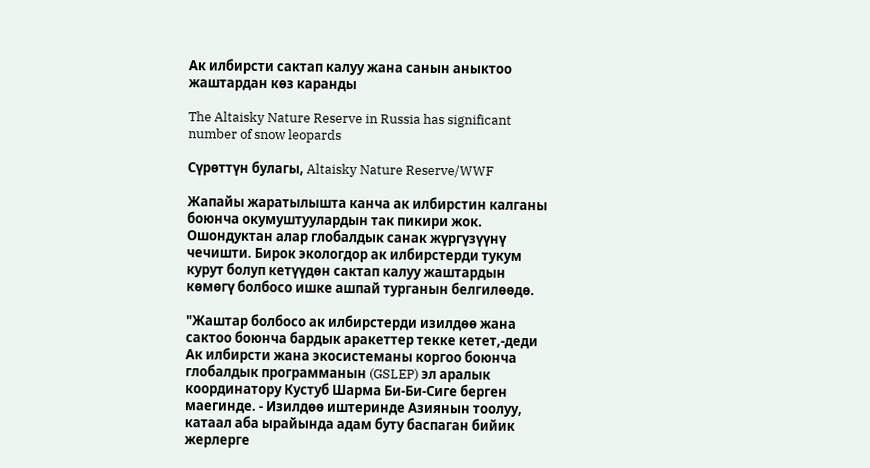Ак илбирсти сактап калуу жана санын аныктоо жаштардан көз каранды

The Altaisky Nature Reserve in Russia has significant number of snow leopards

Сүрөттүн булагы, Altaisky Nature Reserve/WWF

Жапайы жаратылышта канча ак илбирстин калганы боюнча окумуштуулардын так пикири жок. Ошондуктан алар глобалдык санак жүргүзүүнү чечишти. Бирок экологдор ак илбирстерди тукум курут болуп кетүүдөн сактап калуу жаштардын көмөгү болбосо ишке ашпай турганын белгилөөдө.

"Жаштар болбосо ак илбирстерди изилдөө жана сактоо боюнча бардык аракеттер текке кетет,-деди Ак илбирсти жана экосистеманы коргоо боюнча глобалдык программанын (GSLEP) эл аралык координатору Кустуб Шарма Би-Би-Сиге берген маегинде. - Изилдөө иштеринде Азиянын тоолуу, катаал аба ырайында адам буту баспаган бийик жерлерге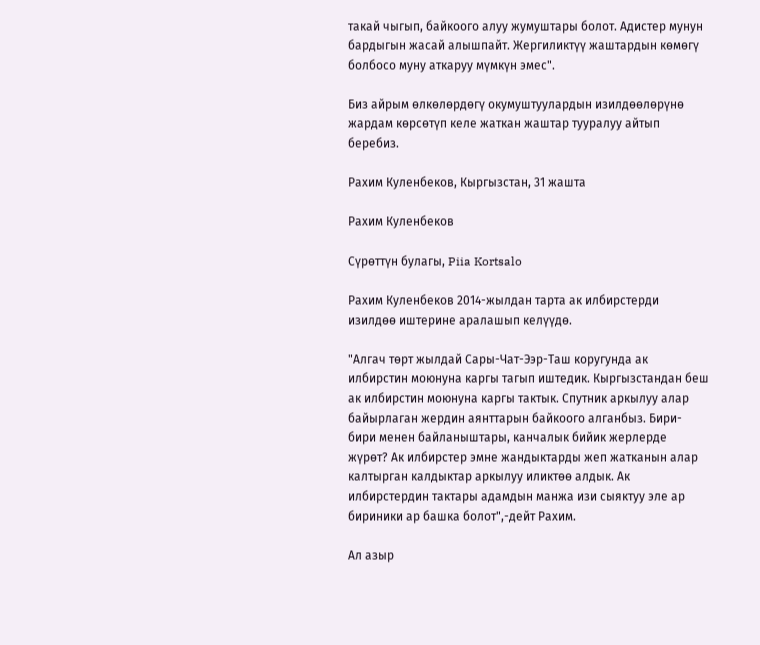такай чыгып, байкоого алуу жумуштары болот. Адистер мунун бардыгын жасай алышпайт. Жергиликтүү жаштардын көмөгү болбосо муну аткаруу мүмкүн эмес".

Биз айрым өлкөлөрдөгү окумуштуулардын изилдөөлөрүнө жардам көрсөтүп келе жаткан жаштар тууралуу айтып беребиз.

Рахим Куленбеков, Кыргызстан, 31 жашта

Рахим Куленбеков

Сүрөттүн булагы, Piia Kortsalo

Рахим Куленбеков 2014-жылдан тарта ак илбирстерди изилдөө иштерине аралашып келүүдө.

"Алгач төрт жылдай Сары-Чат-Ээр-Таш коругунда ак илбирстин моюнуна каргы тагып иштедик. Кыргызстандан беш ак илбирстин моюнуна каргы тактык. Спутник аркылуу алар байырлаган жердин аянттарын байкоого алганбыз. Бири-бири менен байланыштары, канчалык бийик жерлерде жүрөт? Ак илбирстер эмне жандыктарды жеп жатканын алар калтырган калдыктар аркылуу иликтөө алдык. Ак илбирстердин тактары адамдын манжа изи сыяктуу эле ар бириники ар башка болот",-дейт Рахим.

Ал азыр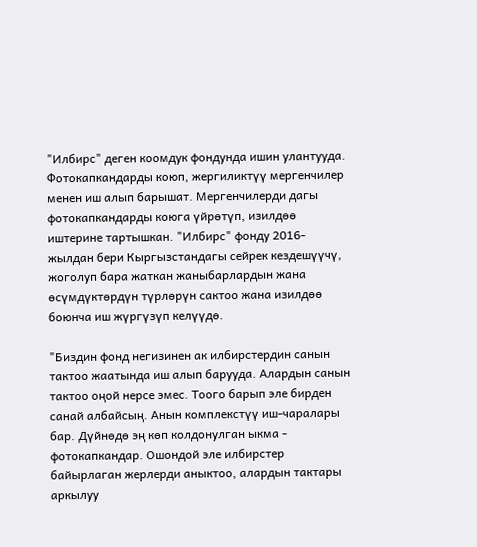"Илбирс" деген коомдук фондунда ишин улантууда. Фотокапкандарды коюп, жергиликтүү мергенчилер менен иш алып барышат. Мергенчилерди дагы фотокапкандарды коюга үйрөтүп, изилдөө иштерине тартышкан. "Илбирс" фонду 2016-жылдан бери Кыргызстандагы сейрек кездешүүчү, жоголуп бара жаткан жаныбарлардын жана өсүмдүктөрдүн түрлөрүн сактоо жана изилдөө боюнча иш жүргүзүп келүүдө.

"Биздин фонд негизинен ак илбирстердин санын тактоо жаатында иш алып барууда. Алардын санын тактоо оңой нерсе эмес. Тоого барып эле бирден санай албайсың. Анын комплекстүү иш-чаралары бар. Дүйнөдө эң көп колдонулган ыкма - фотокапкандар. Ошондой эле илбирстер байырлаган жерлерди аныктоо, алардын тактары аркылуу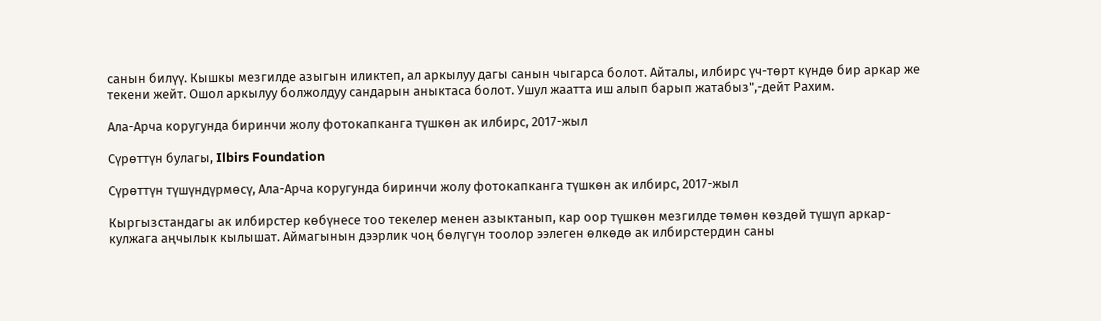санын билүү. Кышкы мезгилде азыгын иликтеп, ал аркылуу дагы санын чыгарса болот. Айталы, илбирс үч-төрт күндө бир аркар же текени жейт. Ошол аркылуу болжолдуу сандарын аныктаса болот. Ушул жаатта иш алып барып жатабыз",-дейт Рахим.

Ала-Арча коругунда биринчи жолу фотокапканга түшкөн ак илбирс, 2017-жыл

Сүрөттүн булагы, Ilbirs Foundation

Сүрөттүн түшүндүрмөсү, Ала-Арча коругунда биринчи жолу фотокапканга түшкөн ак илбирс, 2017-жыл

Кыргызстандагы ак илбирстер көбүнесе тоо текелер менен азыктанып, кар оор түшкөн мезгилде төмөн көздөй түшүп аркар-кулжага аңчылык кылышат. Аймагынын дээрлик чоң бөлүгүн тоолор ээлеген өлкөдө ак илбирстердин саны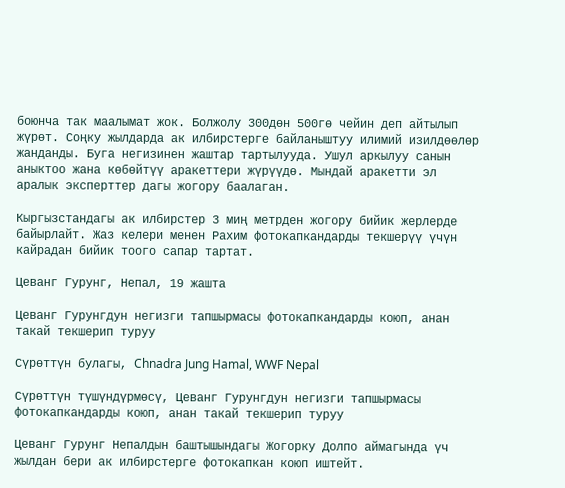боюнча так маалымат жок. Болжолу 300дөн 500гө чейин деп айтылып жүрөт. Соңку жылдарда ак илбирстерге байланыштуу илимий изилдөөлөр жанданды. Буга негизинен жаштар тартылууда. Ушул аркылуу санын аныктоо жана көбөйтүү аракеттери жүрүүдө. Мындай аракетти эл аралык эксперттер дагы жогору баалаган.

Кыргызстандагы ак илбирстер 3 миң метрден жогору бийик жерлерде байырлайт. Жаз келери менен Рахим фотокапкандарды текшерүү үчүн кайрадан бийик тоого сапар тартат.

Цеванг Гурунг, Непал, 19 жашта

Цеванг Гурунгдун негизги тапшырмасы фотокапкандарды коюп, анан такай текшерип туруу

Сүрөттүн булагы, Chnadra Jung Hamal, WWF Nepal

Сүрөттүн түшүндүрмөсү, Цеванг Гурунгдун негизги тапшырмасы фотокапкандарды коюп, анан такай текшерип туруу

Цеванг Гурунг Непалдын баштышындагы Жогорку Долпо аймагында үч жылдан бери ак илбирстерге фотокапкан коюп иштейт.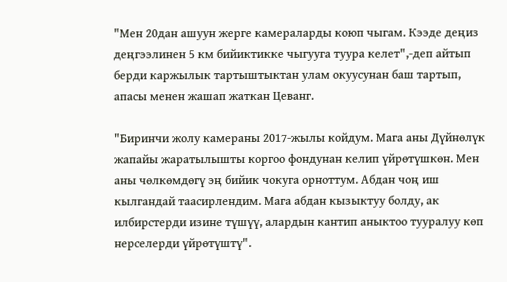"Мен 20дан ашуун жерге камераларды коюп чыгам. Кээде деңиз деңгээлинен 5 км бийиктикке чыгууга туура келет",-деп айтып берди каржылык тартыштыктан улам окуусунан баш тартып, апасы менен жашап жаткан Цеванг.

"Биринчи жолу камераны 2017-жылы койдум. Мага аны Дүйнөлүк жапайы жаратылышты коргоо фондунан келип үйрөтүшкөн. Мен аны чөлкөмдөгү эң бийик чокуга орноттум. Абдан чоң иш кылгандай таасирлендим. Мага абдан кызыктуу болду, ак илбирстерди изине түшүү, алардын кантип аныктоо тууралуу көп нерселерди үйрөтүштү".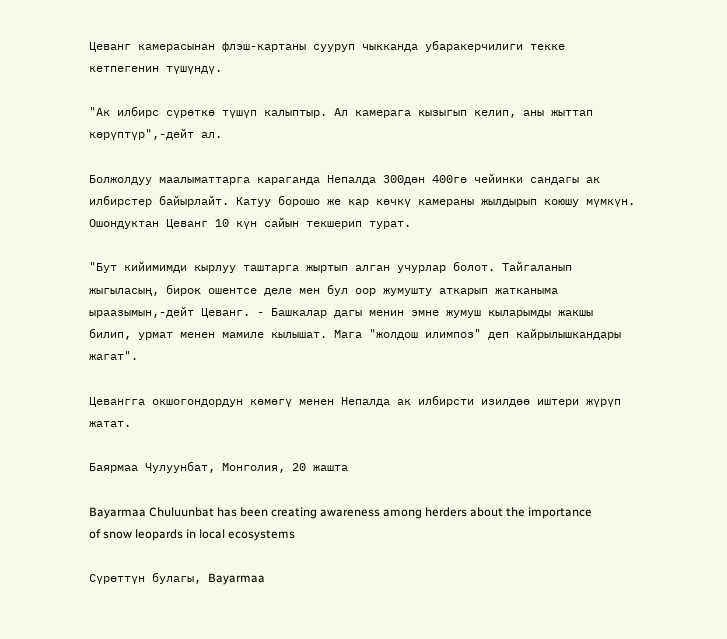Цеванг камерасынан флэш-картаны сууруп чыкканда убаракерчилиги текке кетпегенин түшүндү.

"Ак илбирс сүрөткө түшүп калыптыр. Ал камерага кызыгып келип, аны жыттап көрүптүр",-дейт ал.

Болжолдуу маалыматтарга караганда Непалда 300дөн 400гө чейинки сандагы ак илбирстер байырлайт. Катуу борошо же кар көчкү камераны жылдырып коюшу мүмкүн. Ошондуктан Цеванг 10 күн сайын текшерип турат.

"Бут кийимимди кырлуу таштарга жыртып алган учурлар болот. Тайгаланып жыгыласың, бирок ошентсе деле мен бул оор жумушту аткарып жатканыма ыраазымын,-дейт Цеванг. - Башкалар дагы менин эмне жумуш кыларымды жакшы билип, урмат менен мамиле кылышат. Мага "жолдош илимпоз" деп кайрылышкандары жагат".

Цевангга окшогондордун көмөгү менен Непалда ак илбирсти изилдөө иштери жүрүп жатат.

Баярмаа Чулуунбат, Монголия, 20 жашта

Bayarmaa Chuluunbat has been creating awareness among herders about the importance of snow leopards in local ecosystems

Сүрөттүн булагы, Bayarmaa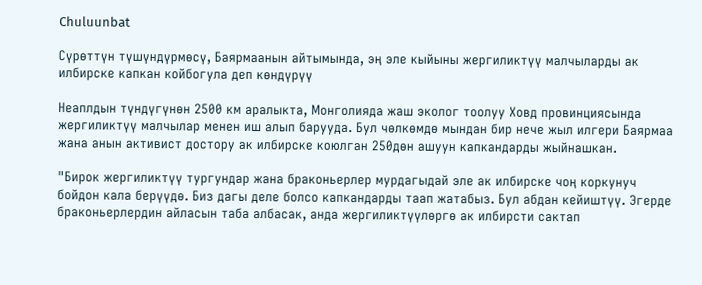Chuluunbat

Сүрөттүн түшүндүрмөсү, Баярмаанын айтымында, эң эле кыйыны жергиликтүү малчыларды ак илбирске капкан койбогула деп көндүрүү

Неаплдын түндүгүнөн 2500 км аралыкта, Монголияда жаш эколог тоолуу Ховд провинциясында жергиликтүү малчылар менен иш алып барууда. Бул чөлкөмдө мындан бир нече жыл илгери Баярмаа жана анын активист достору ак илбирске коюлган 250дөн ашуун капкандарды жыйнашкан.

"Бирок жергиликтүү тургундар жана браконьерлер мурдагыдай эле ак илбирске чоң коркунуч бойдон кала берүүдө. Биз дагы деле болсо капкандарды таап жатабыз. Бул абдан кейиштүү. Эгерде браконьерлердин айласын таба албасак, анда жергиликтүүлөргө ак илбирсти сактап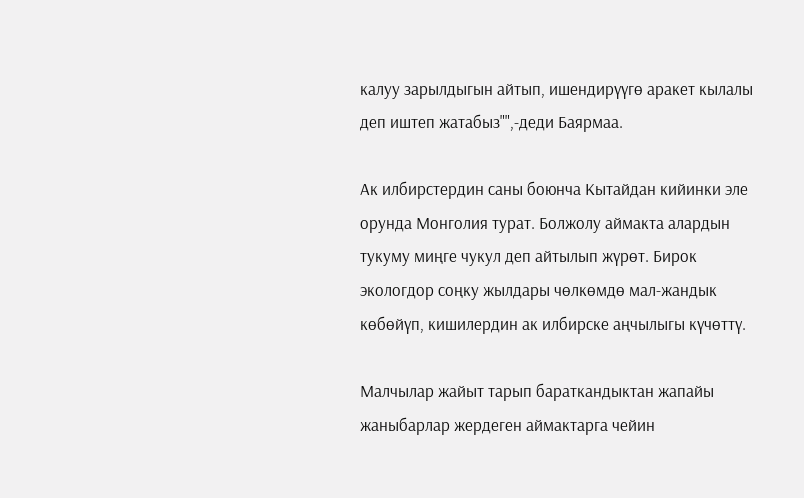калуу зарылдыгын айтып, ишендирүүгө аракет кылалы деп иштеп жатабыз"",-деди Баярмаа.

Ак илбирстердин саны боюнча Кытайдан кийинки эле орунда Монголия турат. Болжолу аймакта алардын тукуму миңге чукул деп айтылып жүрөт. Бирок экологдор соңку жылдары чөлкөмдө мал-жандык көбөйүп, кишилердин ак илбирске аңчылыгы күчөттү.

Малчылар жайыт тарып бараткандыктан жапайы жаныбарлар жердеген аймактарга чейин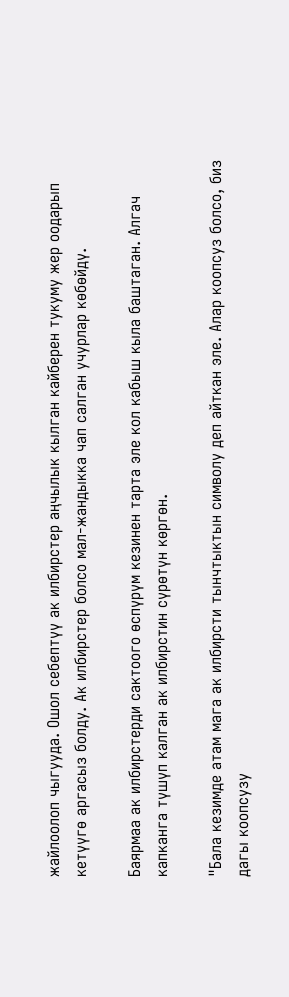жайлоолоп чыгууда. Ошол себептүү ак илбирстер аңчылык кылган кайберен тукуму жер оодарып кетүүгө аргасыз болду. Ак илбирстер болсо мал-жандыкка чап салган учурлар көбөйдү.

Баярмаа ак илбирстерди сактоого өспүрүм кезинен тарта эле кол кабыш кыла баштаган. Алгач капканга түшүп калган ак илбирстин сүрөтүн көргөн.

"Бала кезимде атам мага ак илбирсти тынчтыктын символу деп айткан эле. Алар коопсуз болсо, биз дагы коопсузу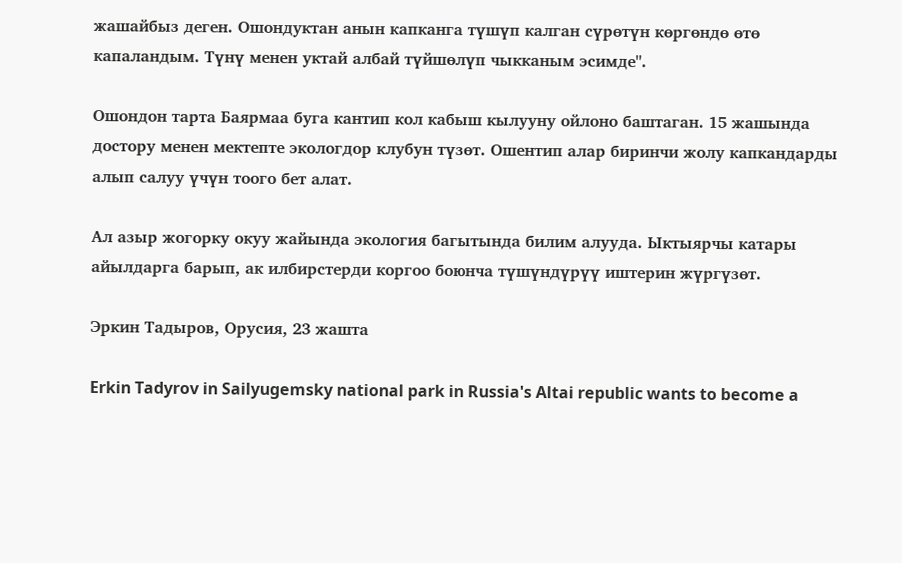жашайбыз деген. Ошондуктан анын капканга түшүп калган сүрөтүн көргөндө өтө капаландым. Түнү менен уктай албай түйшөлүп чыкканым эсимде".

Ошондон тарта Баярмаа буга кантип кол кабыш кылууну ойлоно баштаган. 15 жашында достору менен мектепте экологдор клубун түзөт. Ошентип алар биринчи жолу капкандарды алып салуу үчүн тоого бет алат.

Ал азыр жогорку окуу жайында экология багытында билим алууда. Ыктыярчы катары айылдарга барып, ак илбирстерди коргоо боюнча түшүндүрүү иштерин жүргүзөт.

Эркин Тадыров, Орусия, 23 жашта

Erkin Tadyrov in Sailyugemsky national park in Russia's Altai republic wants to become a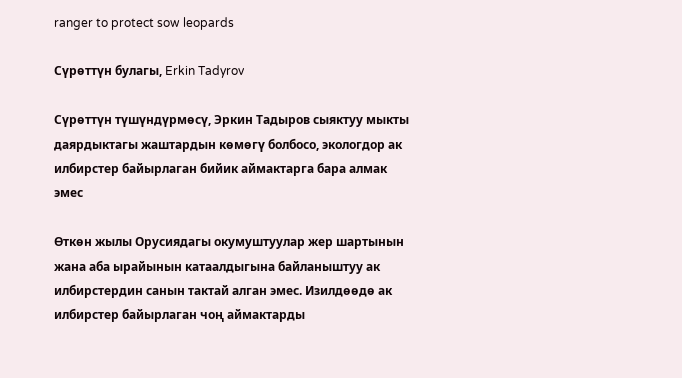ranger to protect sow leopards

Сүрөттүн булагы, Erkin Tadyrov

Сүрөттүн түшүндүрмөсү, Эркин Тадыров сыяктуу мыкты даярдыктагы жаштардын көмөгү болбосо, экологдор ак илбирстер байырлаган бийик аймактарга бара алмак эмес

Өткөн жылы Орусиядагы окумуштуулар жер шартынын жана аба ырайынын катаалдыгына байланыштуу ак илбирстердин санын тактай алган эмес. Изилдөөдө ак илбирстер байырлаган чоң аймактарды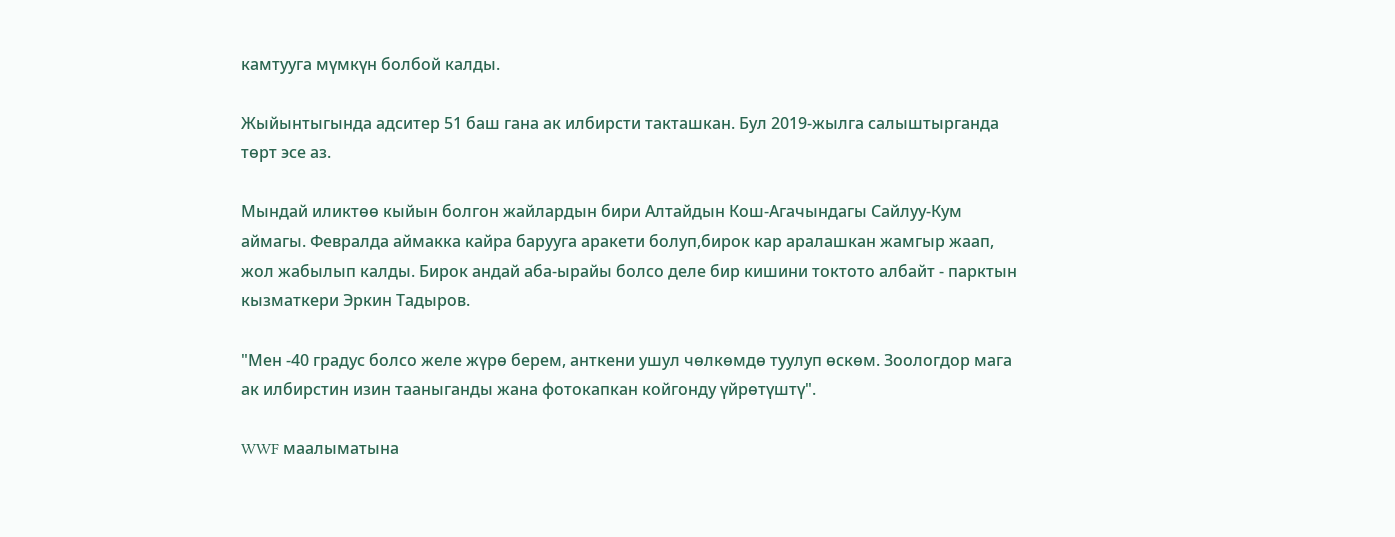камтууга мүмкүн болбой калды.

Жыйынтыгында адситер 51 баш гана ак илбирсти такташкан. Бул 2019-жылга салыштырганда төрт эсе аз.

Мындай иликтөө кыйын болгон жайлардын бири Алтайдын Кош-Агачындагы Сайлуу-Кум аймагы. Февралда аймакка кайра барууга аракети болуп,бирок кар аралашкан жамгыр жаап, жол жабылып калды. Бирок андай аба-ырайы болсо деле бир кишини токтото албайт - парктын кызматкери Эркин Тадыров.

"Мен -40 градус болсо желе жүрө берем, анткени ушул чөлкөмдө туулуп өскөм. Зоологдор мага ак илбирстин изин тааныганды жана фотокапкан койгонду үйрөтүштү".

WWF маалыматына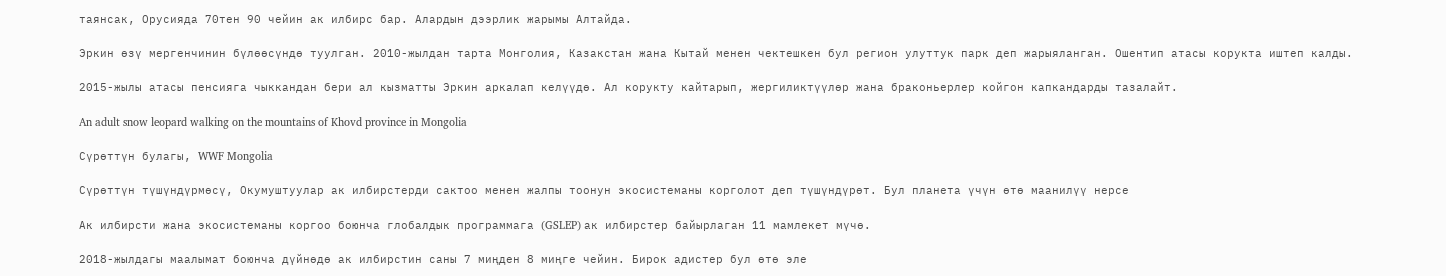таянсак, Орусияда 70тен 90 чейин ак илбирс бар. Алардын дээрлик жарымы Алтайда.

Эркин өзү мергенчинин бүлөөсүндө туулган. 2010-жылдан тарта Монголия, Казакстан жана Кытай менен чектешкен бул регион улуттук парк деп жарыяланган. Ошентип атасы корукта иштеп калды.

2015-жылы атасы пенсияга чыккандан бери ал кызматты Эркин аркалап келүүдө. Ал корукту кайтарып, жергиликтүүлөр жана браконьерлер койгон капкандарды тазалайт.

An adult snow leopard walking on the mountains of Khovd province in Mongolia

Сүрөттүн булагы, WWF Mongolia

Сүрөттүн түшүндүрмөсү, Окумуштуулар ак илбирстерди сактоо менен жалпы тоонун экосистеманы корголот деп түшүндүрөт. Бул планета үчүн өтө маанилүү нерсе

Ак илбирсти жана экосистеманы коргоо боюнча глобалдык программага (GSLEP) ак илбирстер байырлаган 11 мамлекет мүчө.

2018-жылдагы маалымат боюнча дүйнөдө ак илбирстин саны 7 миңден 8 миңге чейин. Бирок адистер бул өтө эле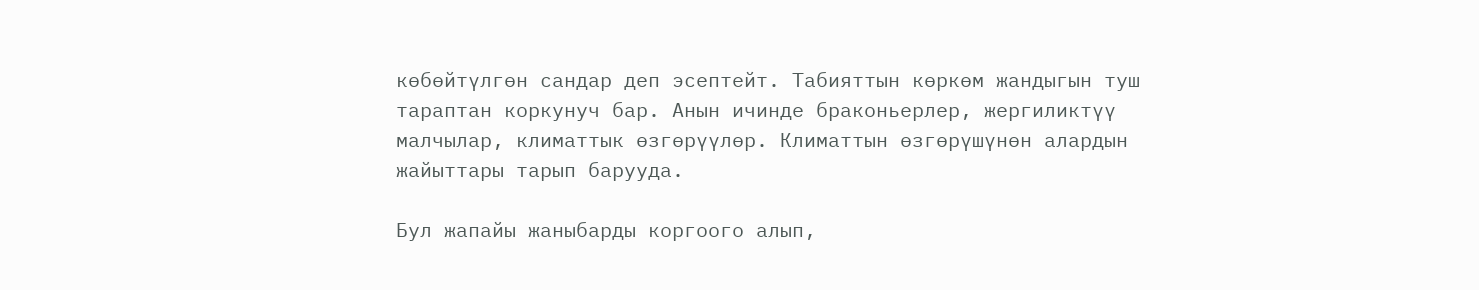көбөйтүлгөн сандар деп эсептейт. Табияттын көркөм жандыгын туш тараптан коркунуч бар. Анын ичинде браконьерлер, жергиликтүү малчылар, климаттык өзгөрүүлөр. Климаттын өзгөрүшүнөн алардын жайыттары тарып барууда.

Бул жапайы жаныбарды коргоого алып,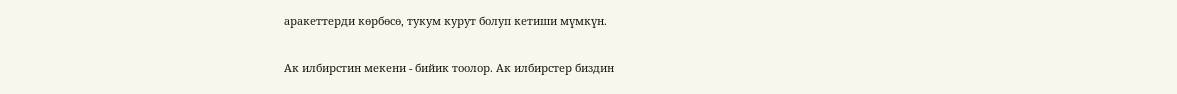аракеттерди көрбөсө, тукум курут болуп кетиши мүмкүн.

Ак илбирстин мекени - бийик тоолор. Ак илбирстер биздин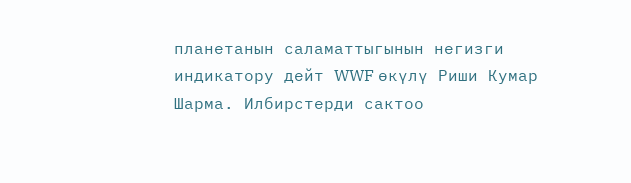планетанын саламаттыгынын негизги индикатору дейт WWF өкүлү Риши Кумар Шарма. Илбирстерди сактоо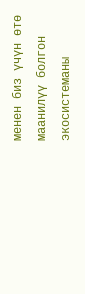менен биз үчүн өтө маанилүү болгон экосистеманы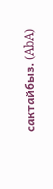сактайбыз. (AbA)